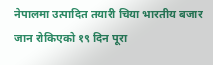नेपालमा उत्पादित तयारी चिया भारतीय बजार जान रोकिएको १९ दिन पूरा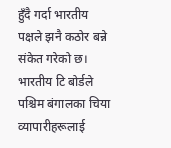हुँदै गर्दा भारतीय पक्षले झनै कठोर बन्ने संकेत गरेको छ।
भारतीय टि बोर्डले पश्चिम बंगालका चिया व्यापारीहरूलाई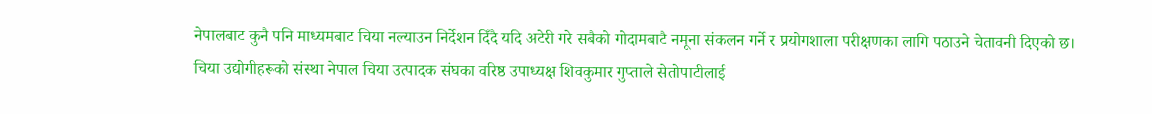नेपालबाट कुनै पनि माध्यमबाट चिया नल्याउन निर्देशन दिँदै यदि अटेरी गरे सबैको गोदामबाटै नमूना संकलन गर्ने र प्रयोगशाला परीक्षणका लागि पठाउने चेतावनी दिएको छ।
चिया उद्योगीहरूको संस्था नेपाल चिया उत्पादक संघका वरिष्ठ उपाध्यक्ष शिवकुमार गुप्ताले सेतोपाटीलाई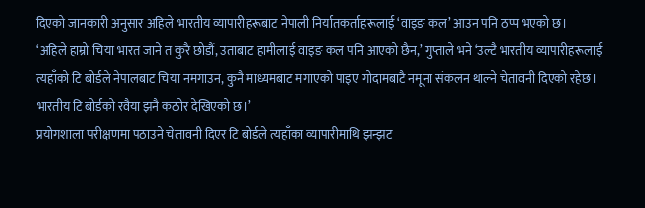दिएको जानकारी अनुसार अहिले भारतीय व्यापारीहरूबाट नेपाली निर्यातकर्ताहरूलाई ‘वाइङ कल’ आउन पनि ठप्प भएको छ।
‘अहिले हाम्रो चिया भारत जाने त कुरै छोडौं, उताबाट हामीलाई वाइङ कल पनि आएको छैन,’ गुप्ताले भने ‘उल्टै भारतीय व्यापारीहरूलाई त्यहाँको टि बोर्डले नेपालबाट चिया नमगाउन, कुनै माध्यमबाट मगाएको पाइए गोदामबाटै नमूना संकलन थाल्ने चेतावनी दिएको रहेछ। भारतीय टि बोर्डको रवैया झनै कठोर देखिएको छ।’
प्रयोगशाला परीक्षणमा पठाउने चेतावनी दिएर टि बोर्डले त्यहाँका व्यापारीमाथि झन्झट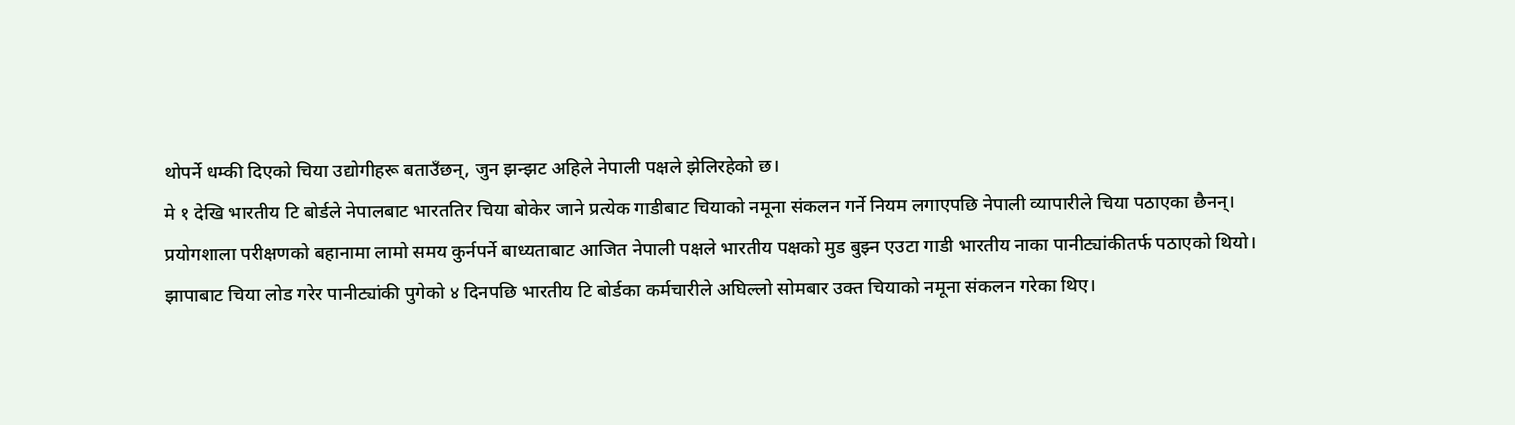थोपर्ने धम्की दिएको चिया उद्योगीहरू बताउँछन्, जुन झन्झट अहिले नेपाली पक्षले झेलिरहेको छ।
मे १ देखि भारतीय टि बोर्डले नेपालबाट भारततिर चिया बोकेर जाने प्रत्येक गाडीबाट चियाको नमूना संकलन गर्ने नियम लगाएपछि नेपाली व्यापारीले चिया पठाएका छैनन्।
प्रयोगशाला परीक्षणको बहानामा लामो समय कुर्नपर्ने बाध्यताबाट आजित नेपाली पक्षले भारतीय पक्षको मुड बुझ्न एउटा गाडी भारतीय नाका पानीट्यांकीतर्फ पठाएको थियो।
झापाबाट चिया लोड गरेर पानीट्यांकी पुगेको ४ दिनपछि भारतीय टि बोर्डका कर्मचारीले अघिल्लो सोमबार उक्त चियाको नमूना संकलन गरेका थिए।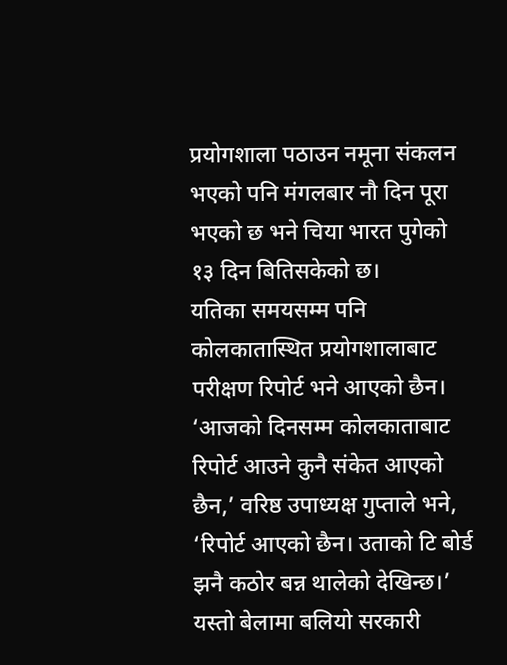प्रयोगशाला पठाउन नमूना संकलन भएको पनि मंगलबार नौ दिन पूरा भएको छ भने चिया भारत पुगेको १३ दिन बितिसकेको छ।
यतिका समयसम्म पनि कोलकातास्थित प्रयोगशालाबाट परीक्षण रिपोर्ट भने आएको छैन।
‘आजको दिनसम्म कोलकाताबाट रिपोर्ट आउने कुनै संकेत आएको छैन,’ वरिष्ठ उपाध्यक्ष गुप्ताले भने, ‘रिपोर्ट आएको छैन। उताको टि बोर्ड झनै कठोर बन्न थालेको देखिन्छ।’
यस्तो बेलामा बलियो सरकारी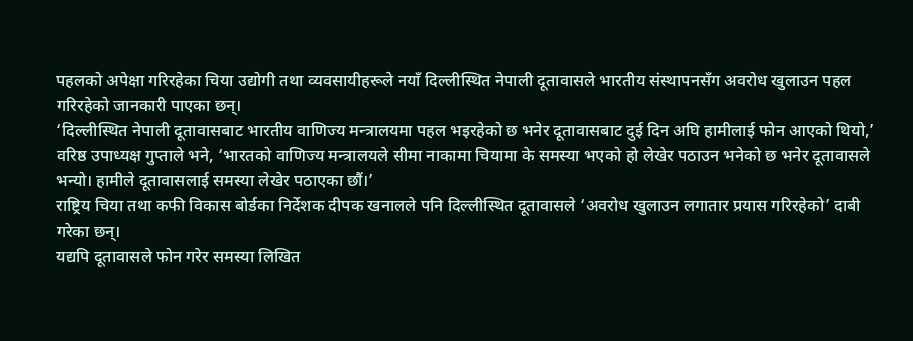पहलको अपेक्षा गरिरहेका चिया उद्योगी तथा व्यवसायीहरूले नयाँ दिल्लीस्थित नेपाली दूतावासले भारतीय संस्थापनसँग अवरोध खुलाउन पहल गरिरहेको जानकारी पाएका छन्।
‘दिल्लीस्थित नेपाली दूतावासबाट भारतीय वाणिज्य मन्त्रालयमा पहल भइरहेको छ भनेर दूतावासबाट दुई दिन अघि हामीलाई फोन आएको थियो,’ वरिष्ठ उपाध्यक्ष गुप्ताले भने, ‘भारतको वाणिज्य मन्त्रालयले सीमा नाकामा चियामा के समस्या भएको हो लेखेर पठाउन भनेको छ भनेर दूतावासले भन्यो। हामीले दूतावासलाई समस्या लेखेर पठाएका छौं।’
राष्ट्रिय चिया तथा कफी विकास बोर्डका निर्देशक दीपक खनालले पनि दिल्लीस्थित दूतावासले ‘अवरोध खुलाउन लगातार प्रयास गरिरहेको’ दाबी गरेका छन्।
यद्यपि दूतावासले फोन गरेर समस्या लिखित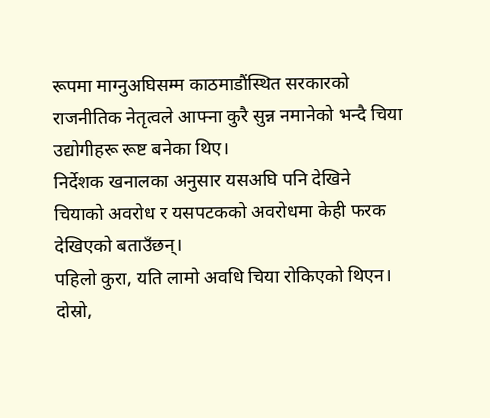रूपमा माग्नुअघिसम्म काठमाडौंस्थित सरकारको राजनीतिक नेतृत्वले आफ्ना कुरै सुन्न नमानेको भन्दै चिया उद्योगीहरू रूष्ट बनेका थिए।
निर्देशक खनालका अनुसार यसअघि पनि देखिने चियाको अवरोध र यसपटकको अवरोधमा केही फरक देखिएको बताउँछन्।
पहिलो कुरा, यति लामो अवधि चिया रोकिएको थिएन। दोस्रो,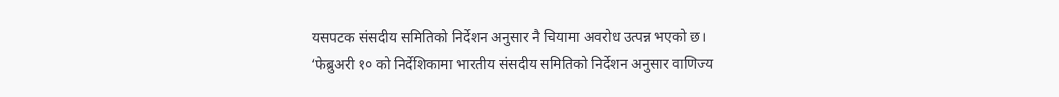यसपटक संसदीय समितिको निर्देशन अनुसार नै चियामा अवरोध उत्पन्न भएको छ।
‘फेब्रुअरी १० को निर्देशिकामा भारतीय संसदीय समितिको निर्देशन अनुसार वाणिज्य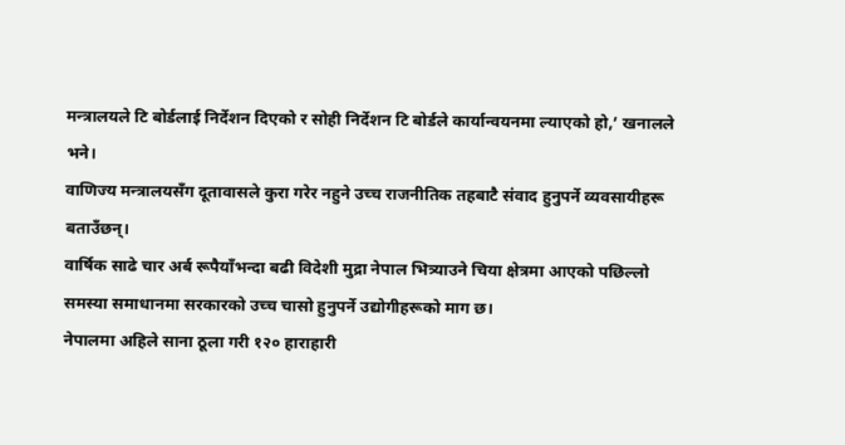मन्त्रालयले टि बोर्डलाई निर्देशन दिएको र सोही निर्देशन टि बोर्डले कार्यान्वयनमा ल्याएको हो,’ खनालले भने।
वाणिज्य मन्त्रालयसँग दूतावासले कुरा गरेर नहुने उच्च राजनीतिक तहबाटै संवाद हुनुपर्ने व्यवसायीहरू बताउँछन्।
वार्षिक साढे चार अर्ब रूपैयाँभन्दा बढी विदेशी मुद्रा नेपाल भित्र्याउने चिया क्षेत्रमा आएको पछिल्लो समस्या समाधानमा सरकारको उच्च चासो हुनुपर्ने उद्योगीहरूको माग छ।
नेपालमा अहिले साना ठूला गरी १२० हाराहारी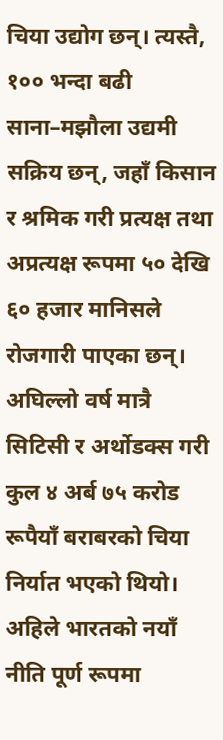चिया उद्योग छन्। त्यस्तै, १०० भन्दा बढी साना–मझौला उद्यमी सक्रिय छन्, जहाँ किसान र श्रमिक गरी प्रत्यक्ष तथा अप्रत्यक्ष रूपमा ५० देखि ६० हजार मानिसले रोजगारी पाएका छन्।
अघिल्लो वर्ष मात्रै सिटिसी र अर्थोडक्स गरी कुल ४ अर्ब ७५ करोड रूपैयाँ बराबरको चिया निर्यात भएको थियो।
अहिले भारतको नयाँ नीति पूर्ण रूपमा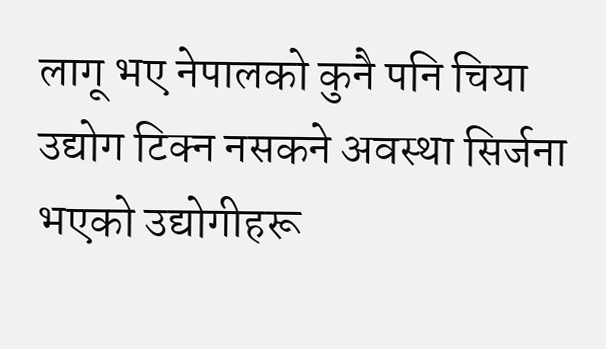लागू भए नेपालको कुनै पनि चिया उद्योग टिक्न नसकने अवस्था सिर्जना भएको उद्योगीहरू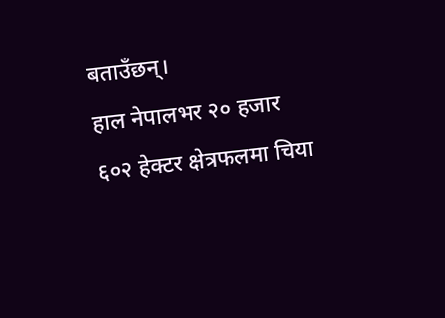बताउँछन्।
हाल नेपालभर २० हजार ६०२ हेक्टर क्षेत्रफलमा चिया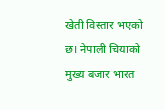खेती विस्तार भएको छ। नेपाली चियाको मुख्य बजार भारत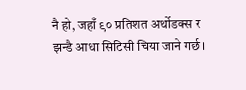नै हो, जहाँ ९० प्रतिशत अर्थोडक्स र झन्डै आधा सिटिसी चिया जाने गर्छ।